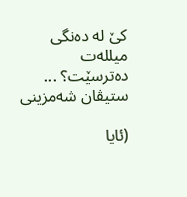كێ له‌ ده‌نگی میلله‌ت ده‌ترسێت؟ ... ستیڤان شه‌مزینی

(ئایا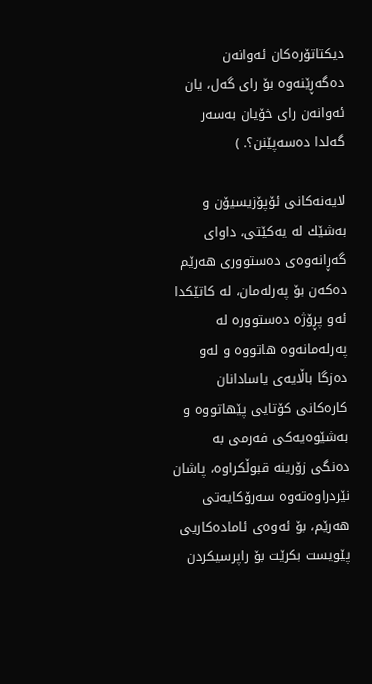دیكتاتۆره‌كان ئه‌وانه‌ن ده‌گه‌ڕێنه‌وه‌ بۆ رای گه‌ل، یان ئه‌وانه‌ن رای خۆیان به‌سه‌ر گه‌لدا ده‌سه‌پێنن؟. )

لایه‌نه‌كانی ئۆپۆزیسیۆن و به‌شێك له‌ یه‌كێتی، داوای گه‌ڕانه‌وه‌ی ده‌ستووری هه‌رێم ده‌كه‌ن بۆ په‌رله‌مان، له‌ كاتێكدا ئه‌و پڕۆژه‌ ده‌ستووره‌ له‌ په‌رله‌مانه‌وه‌ هاتووه‌ و له‌و ده‌زگا باڵایه‌ی یاسادانان كاره‌كانی كۆتایی پێهاتووه‌ و به‌شێوه‌یه‌كی فه‌رمی به‌ ده‌نگی زۆرینه‌ قبوڵكراوه‌، پاشان نێردراوه‌ته‌وه‌ سه‌رۆكایه‌تی هه‌رێم، بۆ ئه‌وه‌ی ئاماده‌كاریی پێویست بكرێت بۆ راپرسیكردن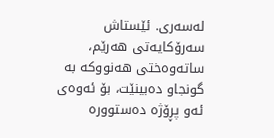له‌سه‌ری. ئێستاش سه‌رۆكایه‌تی هه‌رێم، ساته‌وه‌ختی هه‌نووكه‌ به‌ گونجاو ده‌بینێت، بۆ ئه‌وه‌ی ئه‌و پڕۆژه‌ ده‌ستووره‌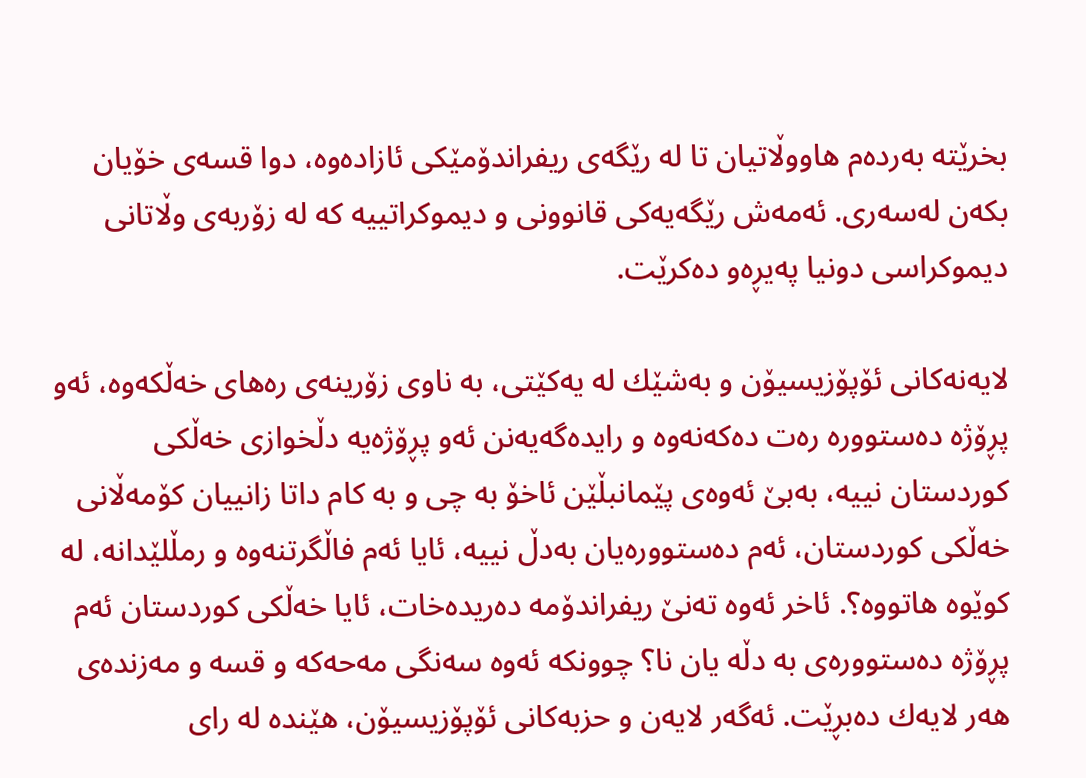بخرێته‌ به‌رده‌م هاووڵاتیان تا له‌ رێگه‌ی ریفراندۆمێكی ئازاده‌وه‌، دوا قسه‌ی خۆیان بكه‌ن له‌سه‌ری. ئه‌مه‌ش رێگه‌یه‌كی قانوونی و دیموكراتییه‌ كه‌ له‌ زۆربه‌ی وڵاتانی دیموكراسی دونیا په‌یڕه‌و ده‌كرێت.

لایه‌نه‌كانی ئۆپۆزیسیۆن و به‌شێك له‌ یه‌كێتی، به‌ ناوی زۆرینه‌ی ره‌های خه‌ڵكه‌وه‌، ئه‌و پڕۆژه‌ ده‌ستووره‌ ره‌ت ده‌كه‌نه‌وه‌ و رایده‌گه‌یه‌نن ئه‌و پڕۆژه‌یه‌ دڵخوازی خه‌ڵكی كوردستان نییه‌، به‌بێ ئه‌وه‌ی پێمانبڵێن ئاخۆ به‌ چی و به‌ كام داتا زانییان كۆمه‌ڵانی خه‌ڵكی كوردستان، ئه‌م ده‌ستووره‌یان به‌دڵ نییه‌، ئایا ئه‌م فاڵگرتنه‌وه‌ و رمڵلێدانه‌، له‌ كوێوه‌ هاتووه‌؟. ئاخر ئه‌وه‌ ته‌نێ ریفراندۆمه‌ ده‌ریده‌خات، ئایا خه‌ڵكی كوردستان ئه‌م پڕۆژه‌ ده‌ستووره‌ی به‌ دڵه‌ یان نا؟ چوونكه‌ ئه‌وه‌ سه‌نگی مه‌حه‌كه‌ و قسه‌ و مه‌زنده‌ی هه‌ر لایه‌ك ده‌بڕێت. ئه‌گه‌ر لایه‌ن و حزبه‌كانی ئۆپۆزیسیۆن، هێنده‌ له‌ رای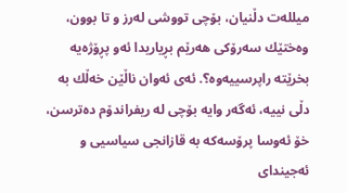میلله‌ت دڵنیان، بۆچی تووشی له‌رز و تا بوون، وه‌ختێك سه‌رۆكی هه‌رێم بڕیاریدا ئه‌و پڕۆژه‌یه‌ بخرێته‌ راپرسییه‌وه‌؟. ئه‌ی ئه‌وان ناڵێن خه‌ڵك به‌ دڵی نییه‌، ئه‌گه‌ر وایه‌ بۆچی له‌ ریفراندۆم ده‌ترسن، خۆ ئه‌وسا پرۆسه‌كه‌ به‌ قازانجی سیاسیی و ئه‌جیندای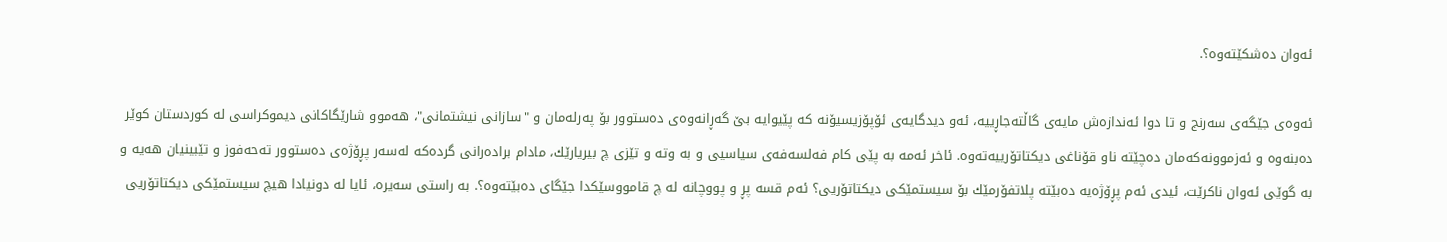ئه‌وان ده‌شكێته‌وه‌؟.

ئه‌وه‌ی جێگه‌ی سه‌رنج و تا دوا ئه‌ندازه‌ش مایه‌ی گاڵته‌جاڕییه‌، ئه‌و دیدگایه‌ی ئۆپۆزیسیۆنه‌ كه‌ پێیوایه‌ بێ گه‌ڕانه‌وه‌ی ده‌ستوور بۆ په‌رله‌مان و "سازانی نیشتمانی"، هه‌موو شارێگاكانی دیموكراسی له‌ كوردستان كوێر ده‌بنه‌وه‌ و ئه‌زموونه‌كه‌مان ده‌چێته‌ ناو قۆناغی دیكتاتۆرییه‌ته‌وه‌. ئاخر ئه‌مه‌ به‌ پێی كام فه‌لسه‌فه‌ی سیاسیی و به‌ وته‌ و تێزی چ بیریارێك، مادام براده‌رانی گرده‌كه‌ له‌سه‌ر پڕۆژه‌ی ده‌ستوور ته‌حه‌فوز و تێبینیان هه‌یه‌ و به‌ گوێی ئه‌وان ناكرێت، ئیدی ئه‌م پڕۆژه‌یه‌ ده‌بێته‌ پلاتفۆرمێك بۆ سیستمێكی دیكتاتۆریی؟ ئه‌م قسه‌ پڕ و پووچانه‌ له‌ چ قامووسێكدا جێگای ده‌بێته‌وه‌؟. به‌ راستی سه‌یره‌، ئایا له‌ دونیادا هیچ سیستمێكی دیكتاتۆریی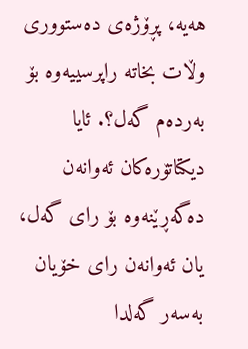هه‌یه‌، پڕۆژه‌ی ده‌ستووری وڵات بخاته‌ راپرسییه‌وه‌ بۆ به‌رده‌م گه‌ل؟. ئایا دیكتاتۆره‌كان ئه‌وانه‌ن ده‌گه‌ڕێنه‌وه‌ بۆ رای گه‌ل، یان ئه‌وانه‌ن رای خۆیان به‌سه‌ر گه‌لدا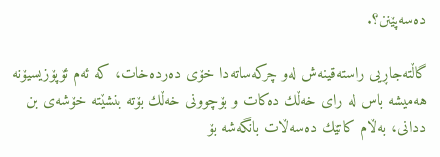ده‌سه‌پێنن؟.

گاڵته‌جاڕیی راسته‌قینه‌ش له‌و چركه‌ساته‌دا خۆی ده‌رده‌خات، كه‌ ئه‌م ئۆپۆزیسیۆنه‌ هه‌میشه‌ باس له‌ رای خه‌ڵك ده‌كات و بۆچوونی خه‌ڵك بۆته‌ بنشێته‌ خۆشه‌ی بن ددانی، به‌ڵام كاتێك ده‌سه‌ڵات بانگه‌شه‌ بۆ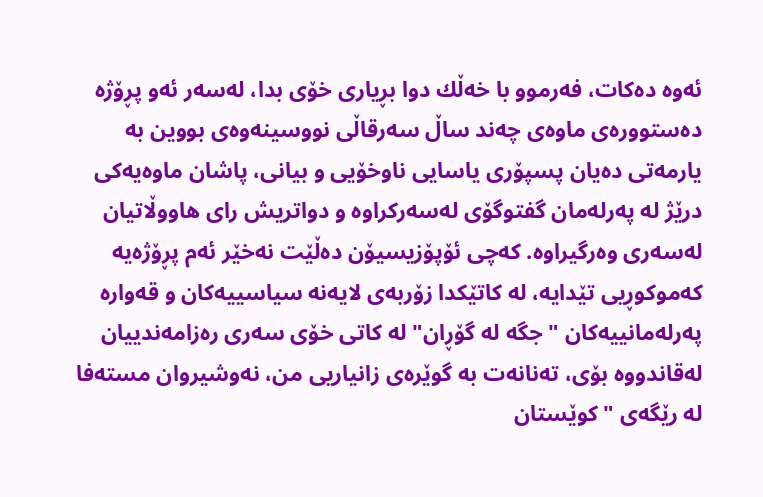ئه‌وه‌ ده‌كات، فه‌رموو با خه‌ڵك دوا بڕیاری خۆی بدا، له‌سه‌ر ئه‌و پڕۆژه‌ ده‌ستووره‌ی ماوه‌ی چه‌ند ساڵ سه‌رقاڵی نووسینه‌وه‌ی بووین به‌ یارمه‌تی ده‌یان پسپۆری یاسایی ناوخۆیی و بیانی، پاشان ماوه‌یه‌كی درێژ له‌ په‌رله‌مان گفتوگۆی له‌سه‌ركراوه‌ و دواتریش رای هاووڵاتیان له‌سه‌ری وه‌رگیراوه‌. كه‌چی ئۆپۆزیسیۆن ده‌ڵێت نه‌خێر ئه‌م پڕۆژه‌یه‌ كه‌موكوڕیی تێدایه‌، له‌ كاتێكدا زۆربه‌ی لایه‌نه‌ سیاسییه‌كان و قه‌واره‌ په‌رله‌مانییه‌كان "جگه‌ له‌ گۆڕان" له‌ كاتی خۆی سه‌ری ره‌زامه‌ندییان له‌قاندووه‌ بۆی، ته‌نانه‌ت به‌ گوێره‌ی زانیاریی من، نه‌وشیروان مسته‌فا له‌ رێگه‌ی "كوێستان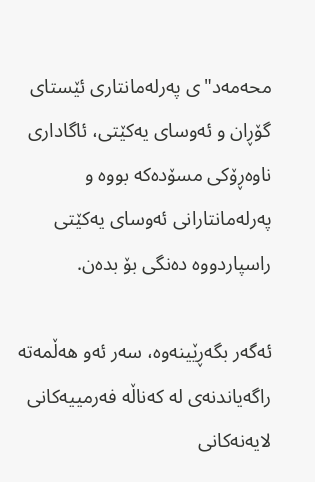محه‌مه‌د"ی په‌رله‌مانتاری ئێستای گۆڕان و ئه‌وسای یه‌كێتی، ئاگاداری ناوه‌ڕۆكی مسۆده‌كه‌ بووه‌ و په‌رله‌مانتارانی ئه‌وسای یه‌كێتی راسپاردووه‌ ده‌نگی بۆ بده‌ن.

ئه‌گه‌ر بگه‌ڕێینه‌وه‌، سه‌ر ئه‌و هه‌ڵمه‌ته‌ راگه‌یاندنه‌ی له‌ كه‌ناڵه‌ فه‌رمییه‌كانی لایه‌نه‌كانی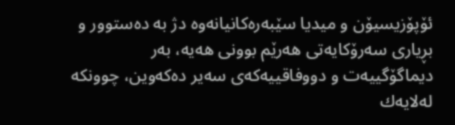ئۆپۆزیسیۆن و میدیا سێبه‌ره‌كانیانه‌وه‌ دژ به‌ ده‌ستوور و بڕیاری سه‌رۆكایه‌تی هه‌رێم بوونی هه‌یه‌، به‌ر دیماگۆگییه‌ت و دووفاقییه‌كه‌ی سه‌یر ده‌كه‌وین، چوونكه‌ له‌لایه‌ك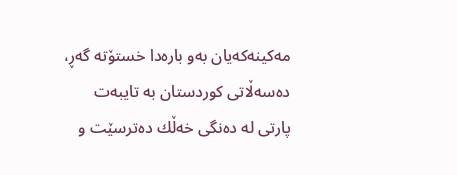مه‌كینه‌كه‌یان به‌و باره‌دا خستۆته‌ گه‌ڕ، ده‌سه‌ڵاتی كوردستان به‌ تایبه‌ت پارتی له‌ ده‌نگی خه‌ڵك ده‌ترسێت و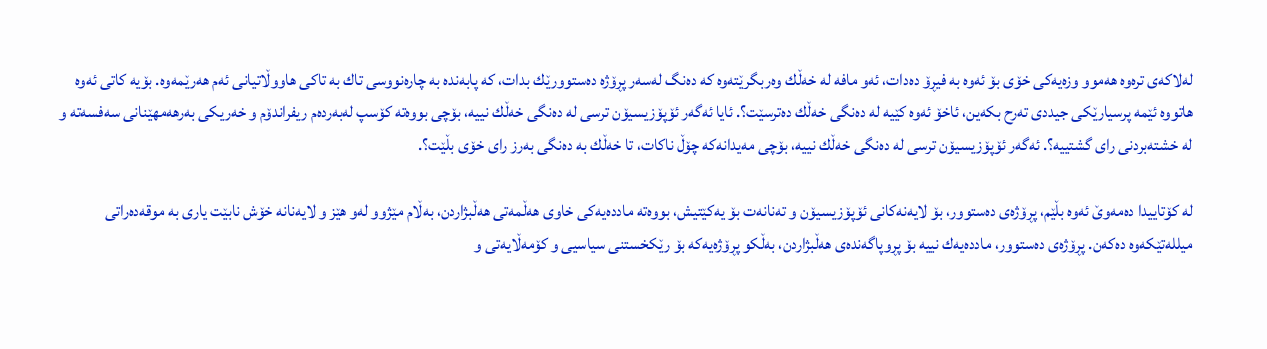له‌لاكه‌ی تره‌وه‌ هه‌موو وزه‌یه‌كی خۆی بۆ ئه‌وه‌ به‌ فیڕۆ ده‌دات، ئه‌و مافه‌ له‌ خه‌ڵك وه‌ربگرێته‌وه‌ كه‌ ده‌نگ له‌سه‌ر پڕۆژه‌ ده‌ستوورێك بدات، كه‌ پابه‌نده‌ به‌ چاره‌نووسی تاك به‌ تاكی هاووڵاتیانی ئه‌م هه‌رێمه‌وه‌. بۆیه‌ كاتی ئه‌وه‌ هاتووه‌ ئێمه‌ پرسیارێكی جیددی ته‌رح بكه‌ین، ئاخۆ ئه‌وه‌ كێیه‌ له‌ ده‌نگی خه‌ڵك ده‌ترسێت؟. ئایا ئه‌گه‌ر ئۆپۆزیسیۆن ترسی له‌ ده‌نگی خه‌ڵك نییه‌، بۆچی بووه‌ته‌ كۆسپ له‌به‌رده‌م ریفراندۆم و خه‌ریكی به‌رهه‌مهێنانی سه‌فسه‌ته‌ و له‌ خشته‌بردنی رای گشتییه‌؟. ئه‌گه‌ر ئۆپۆزیسیۆن ترسی له‌ ده‌نگی خه‌ڵك نییه‌، بۆچی مه‌یدانه‌كه‌ چۆڵ ناكات، تا خه‌ڵك به‌ ده‌نگی به‌رز رای خۆی بڵێت؟.

له‌ كۆتاییدا ده‌مه‌وێ ئه‌وه‌ بڵێم، پڕۆژه‌ی ده‌ستوور، بۆ لایه‌نه‌كانی ئۆپۆزیسیۆن و ته‌نانه‌ت بۆ یه‌كێتیش، بووه‌ته‌ مادده‌یه‌كی خاوی هه‌ڵمه‌تی هه‌ڵبژاردن، به‌ڵام مێژوو له‌و هێز و لایه‌نانه‌ خۆش نابێت یاری به‌ موقه‌ده‌راتی میلله‌تێكه‌وه‌ ده‌كه‌ن. پڕۆژه‌ی ده‌ستوور، مادده‌یه‌ك نییه‌ بۆ پڕوپاگه‌نده‌ی هه‌ڵبژاردن، به‌ڵكو پڕۆژه‌یه‌كه‌ بۆ رێكخستنی سیاسیی و كۆمه‌ڵایه‌تی و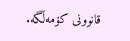قانوونی كۆمه‌ڵگه‌.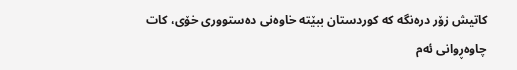كاتیش زۆر دره‌نگه‌ كه‌ كوردستان ببێته‌ خاوه‌نی ده‌ستووری خۆی، كات چاوه‌ڕوانی ئه‌م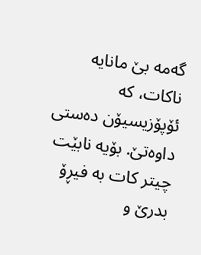گه‌مه‌ بێ مانایه‌ ناكات، كه‌ ئۆپۆزیسیۆن ده‌ستی داوه‌تێ. بۆیه‌ نابێت چیتر كات به‌ فیڕۆ بدرێ و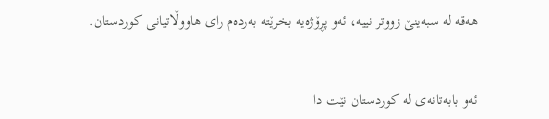هه‌قه‌ له‌ سبه‌ینێ زووتر نییه‌، ئه‌و پڕۆژه‌یه‌ بخرێته‌ به‌رده‌م رای هاووڵاتیانی كوردستان.


ئه‌و بابه‌تانه‌ی له‌ کوردستان نێت دا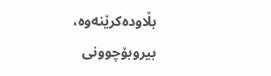بڵاوده‌کرێنه‌وه‌، بیروبۆچوونی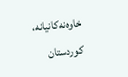خاوه‌نه‌کانیانه‌، کوردستان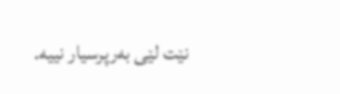نێت لێی به‌رپرسیار نییه‌.